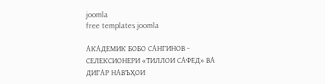joomla
free templates joomla

АКАДЕМИК БОБО САНГИНОВ - СЕЛЕКСИОНЕРИ «ТИЛЛОИ САФЕД» ВА ДИГАР НАВЪҲОИ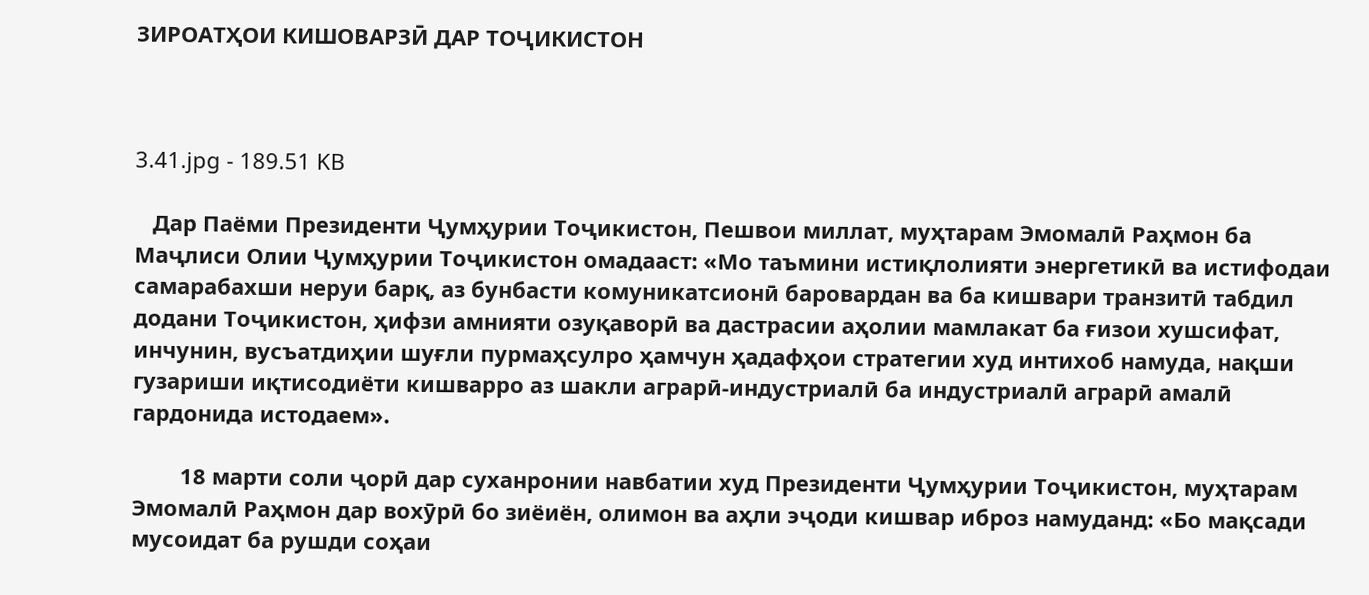ЗИРОАТҲОИ КИШОВАРЗӢ ДАР ТОҶИКИСТОН



3.41.jpg - 189.51 KB

   Дар Паёми Президенти Ҷумҳурии Тоҷикистон, Пешвои миллат, муҳтарам Эмомалӣ Раҳмон ба Маҷлиси Олии Ҷумҳурии Тоҷикистон омадааст: «Мо таъмини истиқлолияти энергетикӣ ва истифодаи самарабахши неруи барқ, аз бунбасти комуникатсионӣ баровардан ва ба кишвари транзитӣ табдил додани Тоҷикистон, ҳифзи амнияти озуқаворӣ ва дастрасии аҳолии мамлакат ба ғизои хушсифат, инчунин, вусъатдиҳии шуғли пурмаҳсулро ҳамчун ҳадафҳои стратегии худ интихоб намуда, нақши гузариши иқтисодиёти кишварро аз шакли аграрӣ-индустриалӣ ба индустриалӣ аграрӣ амалӣ гардонида истодаем».

        18 марти соли ҷорӣ дар суханронии навбатии худ Президенти Ҷумҳурии Тоҷикистон, муҳтарам Эмомалӣ Раҳмон дар вохӯрӣ бо зиёиён, олимон ва аҳли эҷоди кишвар иброз намуданд: «Бо мақсади мусоидат ба рушди соҳаи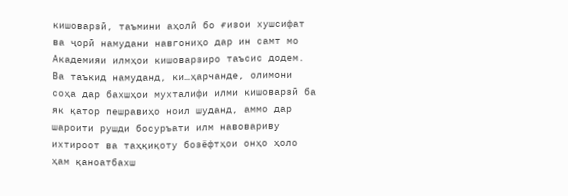кишоварзӣ, таъмини аҳолӣ бо ғизои хушсифат ва ҷорӣ намудани навгониҳо дар ин самт мо Академияи илмҳои кишоварзиро таъсис додем. Ва таъкид намуданд, ки…ҳарчанде, олимони соҳа дар бахшҳои мухталифи илми кишоварзӣ ба як қатор пешравиҳо ноил шуданд, аммо дар шароити рушди босуръати илм навовариву ихтироот ва таҳқиқоту бозёфтҳои онҳо ҳоло ҳам қаноатбахш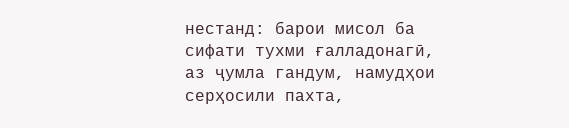нестанд: барои мисол ба сифати тухми ғалладонагӣ, аз ҷумла гандум, намудҳои серҳосили пахта,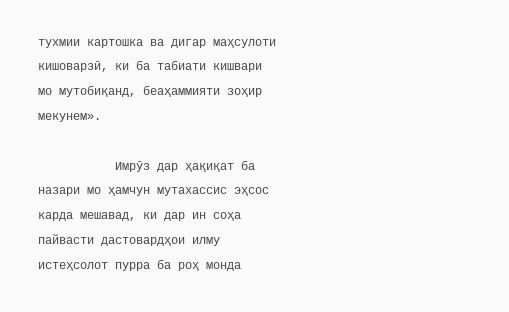тухмии картошка ва дигар маҳсулоти кишоварзӣ, ки ба табиати кишвари мо мутобиқанд, беаҳаммияти зоҳир мекунем».

           Имрӯз дар ҳақиқат ба назари мо ҳамчун мутахассис эҳсос карда мешавад, ки дар ин соҳа пайвасти дастовардҳои илму истеҳсолот пурра ба роҳ монда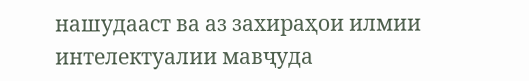нашудааст ва аз захираҳои илмии интелектуалии мавҷуда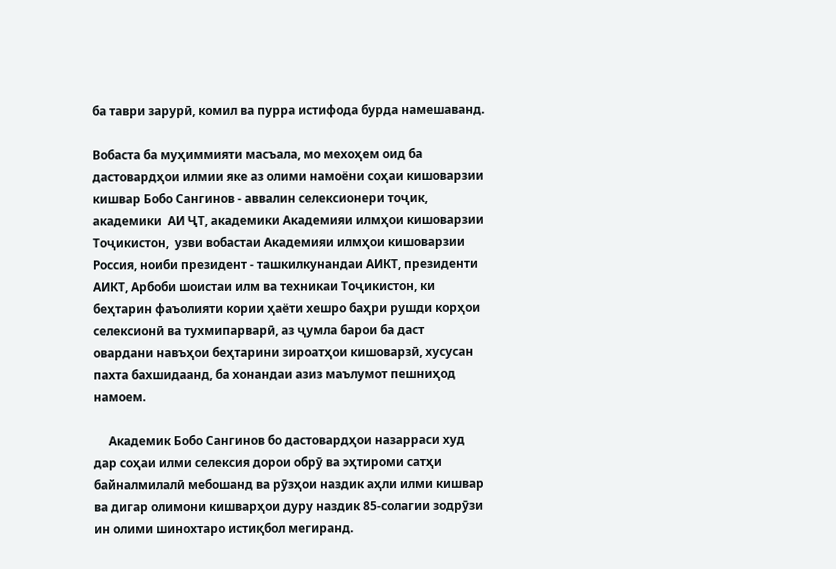ба таври зарурӣ, комил ва пурра истифода бурда намешаванд.

Вобаста ба муҳиммияти масъала, мо мехоҳем оид ба дастовардҳои илмии яке аз олими намоёни соҳаи кишоварзии кишвар Бобо Сангинов - аввалин селексионери тоҷик, академики  АИ ҶТ, академики Академияи илмҳои кишоварзии Тоҷикистон,  узви вобастаи Академияи илмҳои кишоварзии Россия, ноиби президент - ташкилкунандаи АИКТ, президенти АИКТ, Арбоби шоистаи илм ва техникаи Тоҷикистон, ки беҳтарин фаъолияти кории ҳаёти хешро баҳри рушди корҳои селексионӣ ва тухмипарварӣ, аз ҷумла барои ба даст овардани навъҳои беҳтарини зироатҳои кишоварзӣ, хусусан пахта бахшидаанд, ба хонандаи азиз маълумот пешниҳод намоем.

     Академик Бобо Сангинов бо дастовардҳои назарраси худ дар соҳаи илми селексия дорои обрӯ ва эҳтироми сатҳи байналмилалӣ мебошанд ва рӯзҳои наздик аҳли илми кишвар ва дигар олимони кишварҳои дуру наздик 85-солагии зодрӯзи ин олими шинохтаро истиқбол мегиранд.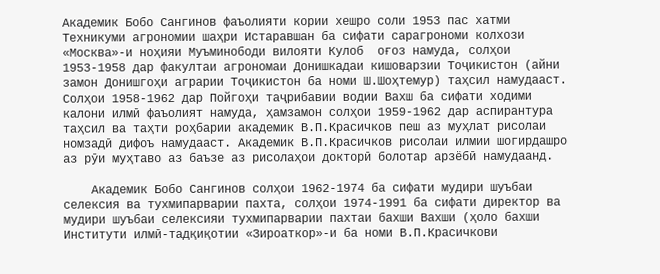Академик Бобо Сангинов фаъолияти кории хешро соли 1953 пас хатми Техникуми агрономии шаҳри Истаравшан ба сифати сарагрономи колхози «Москва»-и ноҳияи Муъминободи вилояти Кулоб  оғоз намуда, солҳои 1953-1958 дар факултаи агрономаи Донишкадаи кишоварзии Тоҷикистон (айни замон Донишгоҳи аграрии Тоҷикистон ба номи Ш.Шоҳтемур) таҳсил намудааст. Солҳои 1958-1962 дар Пойгоҳи таҷрибавии водии Вахш ба сифати ходими калони илмӣ фаъолият намуда, ҳамзамон солҳои 1959-1962 дар аспирантура таҳсил ва таҳти роҳбарии академик В.П.Красичков пеш аз муҳлат рисолаи номзадӣ дифоъ намудааст. Академик В.П.Красичков рисолаи илмии шогирдашро аз рӯи муҳтаво аз баъзе аз рисолаҳои докторӣ болотар арзёбӣ намудаанд.

    Академик Бобо Сангинов солҳои 1962-1974 ба сифати мудири шуъбаи селексия ва тухмипарварии пахта, солҳои 1974-1991 ба сифати директор ва мудири шуъбаи селексияи тухмипарварии пахтаи бахши Вахши (ҳоло бахши Институти илмӣ-тадқиқотии «Зироаткор»-и ба номи В.П.Красичкови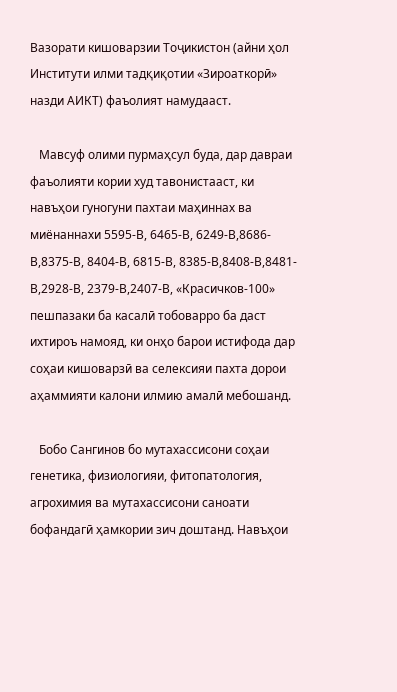Вазорати кишоварзии Тоҷикистон (айни ҳол Институти илми тадқиқотии «Зироаткорӣ» назди АИКТ) фаъолият намудааст.

   Мавсуф олими пурмаҳсул буда, дар давраи фаъолияти кории худ тавонистааст, ки навъҳои гуногуни пахтаи маҳиннах ва миёнаннахи 5595-В, 6465-В, 6249-В,8686-В,8375-В, 8404-В, 6815-В, 8385-В,8408-В,8481-В,2928-В, 2379-В,2407-В, «Красичков-100» пешпазаки ба касалӣ тобоварро ба даст ихтироъ намояд, ки онҳо барои истифода дар соҳаи кишоварзӣ ва селексияи пахта дорои аҳаммияти калони илмию амалӣ мебошанд.

   Бобо Сангинов бо мутахассисони соҳаи генетика, физиологияи, фитопатология, агрохимия ва мутахассисони саноати бофандагӣ ҳамкории зич доштанд. Навъҳои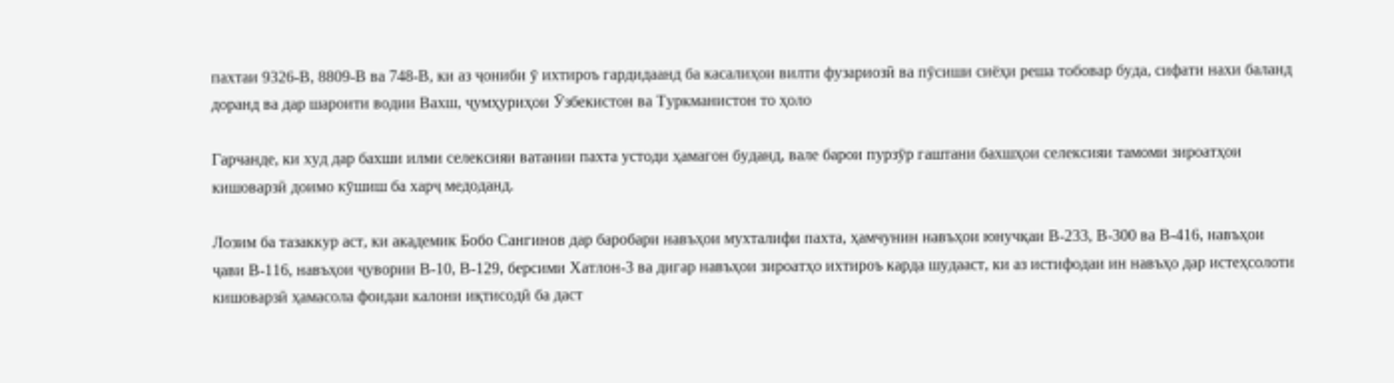пахтаи 9326-В, 8809-В ва 748-В, ки аз ҷониби ӯ ихтироъ гардидаанд ба касалиҳои вилти фузариозӣ ва пӯсиши сиёҳи реша тобовар буда, сифати нахи баланд доранд ва дар шароити водии Вахш, ҷумҳуриҳои Ӯзбекистон ва Туркманистон то ҳоло

Гарчанде, ки худ дар бахши илми селексияи ватании пахта устоди ҳамагон буданд, вале барои пурзӯр гаштани бахшҳои селексияи тамоми зироатҳои кишоварзӣ доимо кӯшиш ба харҷ медоданд.

Лозим ба тазаккур аст, ки академик Бобо Сангинов дар баробари навъҳои мухталифи пахта, ҳамчунин навъҳои юнучқаи В-233, В-300 ва В-416, навъҳои ҷави В-116, навъҳои ҷувории В-10, В-129, берсими Хатлон-3 ва дигар навъҳои зироатҳо ихтироъ карда шудааст, ки аз истифодаи ин навъҳо дар истеҳсолоти кишоварзӣ ҳамасола фоидаи калони иқтисодӣ ба даст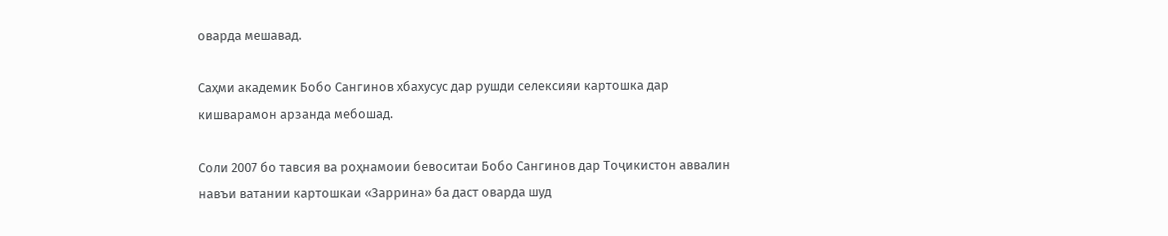оварда мешавад.

Саҳми академик Бобо Сангинов хбахусус дар рушди селексияи картошка дар кишварамон арзанда мебошад.

Соли 2007 бо тавсия ва роҳнамоии бевоситаи Бобо Сангинов дар Тоҷикистон аввалин навъи ватании картошкаи «Заррина» ба даст оварда шуд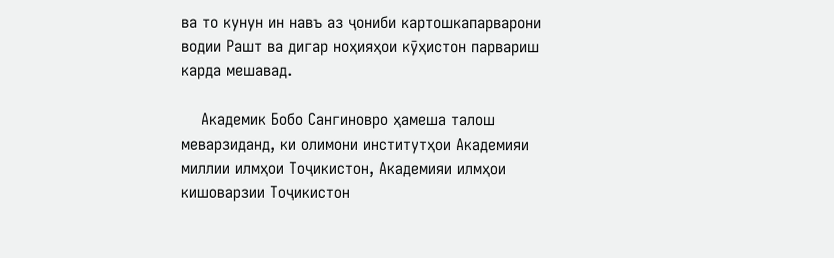ва то кунун ин навъ аз ҷониби картошкапарварони водии Рашт ва дигар ноҳияҳои кӯҳистон парвариш карда мешавад.

    Академик Бобо Сангиновро ҳамеша талош меварзиданд, ки олимони институтҳои Академияи миллии илмҳои Тоҷикистон, Академияи илмҳои кишоварзии Тоҷикистон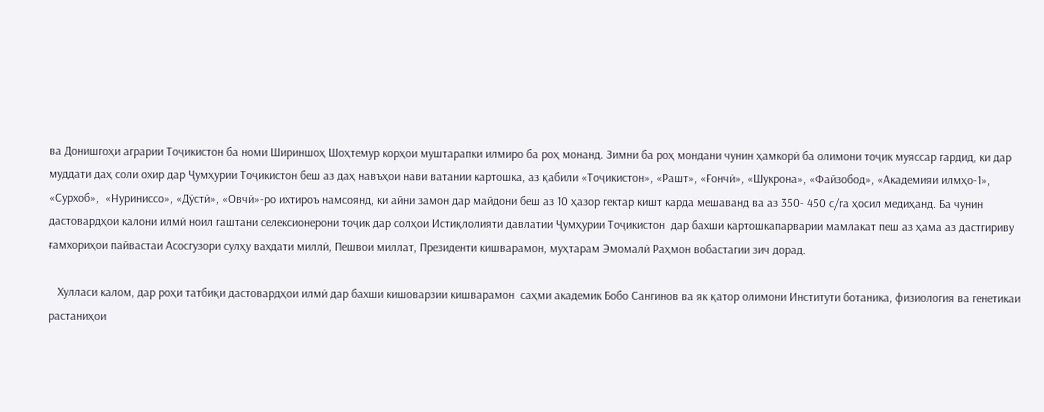ва Донишгоҳи аграрии Тоҷикистон ба номи Шириншоҳ Шоҳтемур корҳои муштарапки илмиро ба роҳ монанд. Зимни ба роҳ мондани чунин ҳамкорӣ ба олимони тоҷик муяссар гардид, ки дар муддати даҳ соли охир дар Ҷумҳурии Тоҷикистон беш аз даҳ навъҳои нави ватании картошка, аз қабили «Тоҷикистон», «Рашт», «Ғончӣ», «Шукрона», «Файзобод», «Академияи илмҳо-1», «Сурхоб»,  «Нуриниссо», «Дӯстӣ», «Овчӣ»-ро ихтироъ намсоянд, ки айни замон дар майдони беш аз 10 ҳазор гектар кишт карда мешаванд ва аз 350- 450 с/га ҳосил медиҳанд. Ба чунин дастовардҳои калони илмӣ ноил гаштани селексионерони тоҷик дар солҳои Истиқлолияти давлатии Ҷумҳурии Тоҷикистон  дар бахши картошкапарварии мамлакат пеш аз ҳама аз дастгириву ғамхориҳои пайвастаи Асосгузори сулҳу вахдати миллӣ, Пешвои миллат, Президенти кишварамон, муҳтарам Эмомалӣ Раҳмон вобастагии зич дорад.

   Хулласи калом, дар роҳи татбиқи дастовардҳои илмӣ дар бахши кишоварзии кишварамон  саҳми академик Бобо Сангинов ва як қатор олимони Институти ботаника, физиология ва генетикаи растаниҳои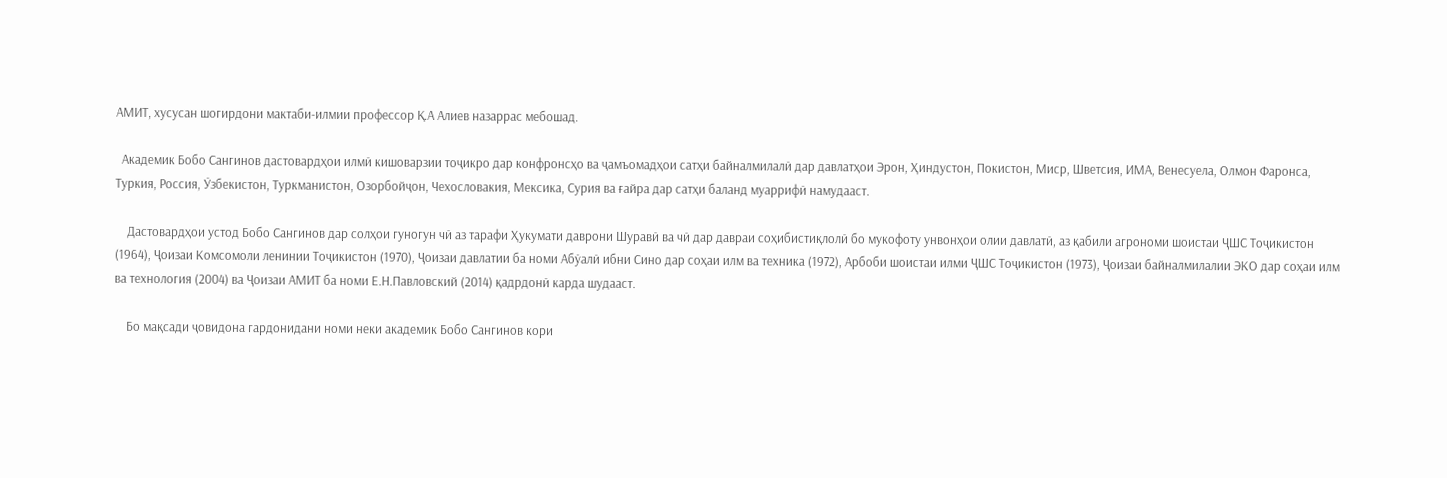АМИТ, хусусан шогирдони мактаби-илмии профессор Қ.А Алиев назаррас мебошад.

  Академик Бобо Сангинов дастовардҳои илмӣ кишоварзии тоҷикро дар конфронсҳо ва ҷамъомадҳои сатҳи байналмилалӣ дар давлатҳои Эрон, Ҳиндустон, Покистон, Миср, Шветсия, ИМА, Венесуела, Олмон Фаронса, Туркия, Россия, Ӯзбекистон, Туркманистон, Озорбойҷон, Чехословакия, Мексика, Сурия ва ғайра дар сатҳи баланд муаррифӣ намудааст.

    Дастовардҳои устод Бобо Сангинов дар солҳои гуногун чӣ аз тарафи Ҳукумати даврони Шуравӣ ва чӣ дар давраи соҳибистиқлолӣ бо мукофоту унвонҳои олии давлатӣ, аз қабили агрономи шоистаи ҶШС Тоҷикистон (1964), Ҷоизаи Комсомоли ленинии Тоҷикистон (1970), Ҷоизаи давлатии ба номи Абӯалӣ ибни Сино дар соҳаи илм ва техника (1972), Арбоби шоистаи илми ҶШС Тоҷикистон (1973), Ҷоизаи байналмилалии ЭКО дар соҳаи илм ва технология (2004) ва Ҷоизаи АМИТ ба номи Е.Н.Павловский (2014) қадрдонӣ карда шудааст.

    Бо мақсади ҷовидона гардонидани номи неки академик Бобо Сангинов кори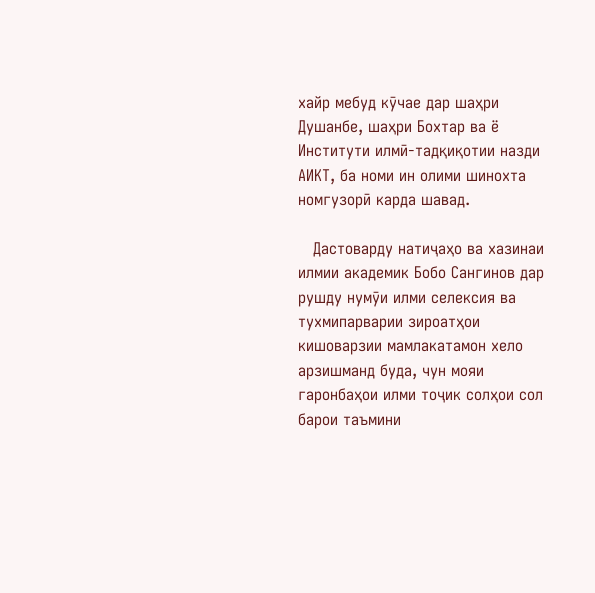хайр мебуд кӯчае дар шаҳри Душанбе, шаҳри Бохтар ва ё Институти илмӣ-тадқиқотии назди АИКТ, ба номи ин олими шинохта номгузорӣ карда шавад.

   Дастоварду натиҷаҳо ва хазинаи илмии академик Бобо Сангинов дар рушду нумӯи илми селексия ва тухмипарварии зироатҳои кишоварзии мамлакатамон хело арзишманд буда, чун мояи гаронбаҳои илми тоҷик солҳои сол барои таъмини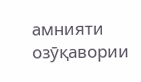амнияти озӯқавории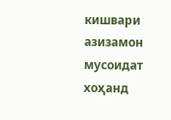кишвари азизамон мусоидат хоҳанд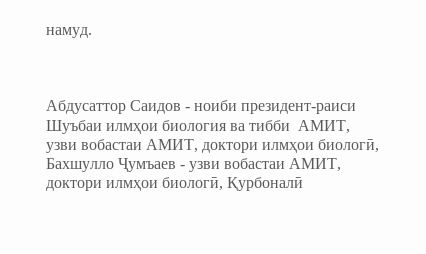намуд.



Абдусаттор Саидов - ноиби президент-раиси Шуъбаи илмҳои биология ва тибби  АМИТ, узви вобастаи АМИТ, доктори илмҳои биологӣ, Бахшулло Ҷумъаев - узви вобастаи АМИТ, доктори илмҳои биологӣ, Қурбоналӣ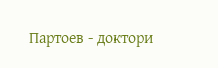Партоев - доктори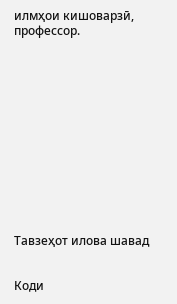илмҳои кишоварзӣ, профессор.













Тавзеҳот илова шавад


Коди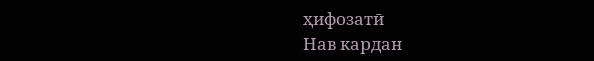ҳифозатӣ
Нав кардан